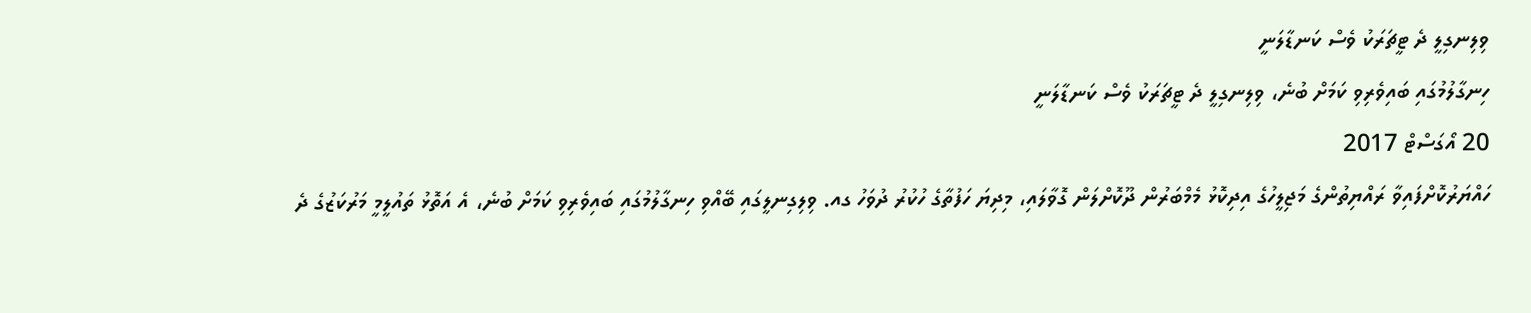ވިލިނގިލީ ދެ ޓީޗަރަކު ވެސް ކަނޑާލަނީ
ހިނގާލުމުގައި ބައިވެރިވި ކަމަށް ބުނެ، ވިލިނގިލީ ދެ ޓީޗަރަކު ވެސް ކަނޑާލަނީ
20 އޯގަސްޓް 2017
ހައްޔަރުކޮށްފައިވާ ރައްޔިތުންގެ މަޖިލީހުގެ އިދިކޮޅު މެމްބަރުން ދޫކޮށްލަން ގޮވާލައި، މިދިޔަ ހަފުތާގެ ހުކުރު ދުވަހު ގއ. ވިލިގިނލީގައި ބޭއްވި ހިނގާލުމުގައި ބައިވެރިވި ކަމަށް ބުނެ، އެ އަތޮޅު ތައުލީމީ މަރުކަޒުގެ ދެ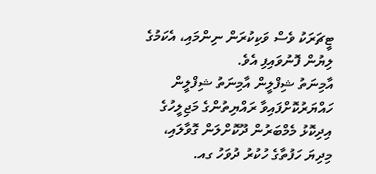ޓީޗަރަކު ވެސް ވަކިކުރަން ނިންމައި، އެކަމުގެ ލިޔުން ފޮނުވައިފި އެވެ.
އާމިނަތު ޝިފްލީން އާމިނަތު ޝިފްލީން
ހައްޔަރުކޮށްފައިވާ ރައްޔިތުންގެ މަޖިލީހުގެ އިދިކޮޅު މެމްބަރުން ދޫކޮށްލަން ގޮވާލައި، މިދިޔަ ހަފުތާގެ ހުކުރު ދުވަހު ގއ.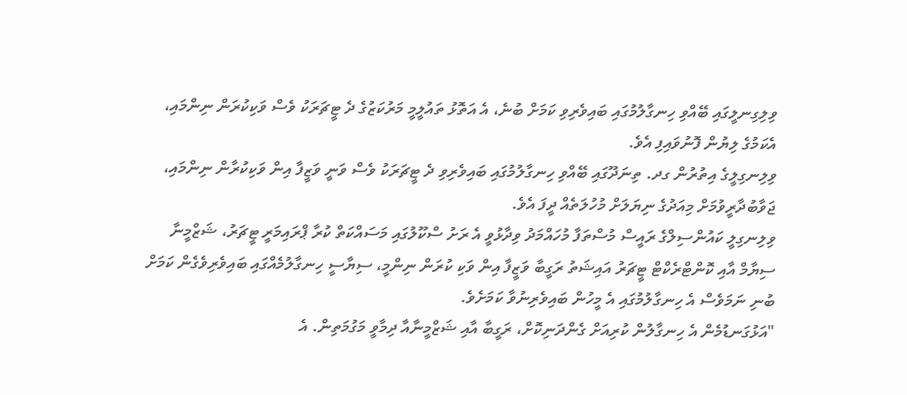ވިލިގިނލީގައި ބޭއްވި ހިނގާލުމުގައި ބައިވެރިވި ކަމަށް ބުނެ، އެ އަތޮޅު ތައުލީމީ މަރުކަޒުގެ ދެ ޓީޗަރަކު ވެސް ވަކިކުރަން ނިންމައި، އެކަމުގެ ލިޔުން ފޮނުވައިފި އެވެ.
ވިލިނގިލީގެ އިތުރުން ގދ. ތިނަދޫގައި ބޭއްވި ހިނގާލުމުގައި ބައިވެރިވި ދެ ޓީޗަރަކު ވެސް ވަނީ ވަޒީފާ އިން ވަކިކުރާން ނިންމައި، ޖަވާބުދާރީވުމަށް މިއަދުގެ ނިޔަލަށް މުހުލަތެއް ދީފަ އެވެ.
ވިލިނގިލީ ކައުންސިލްގެ ރައީސް މުސްތަފާ މުހައްމަދު ވިދާޅުވީ އެ ރަށު ސްކޫލުގައި މަސައްކަތް ކުރާ ޕްރައިމަރީ ޓީޗަރު، ޝަޒްމީނާ ސިޔާމް އާއި ކޮންޓްރެކްޓް ޓީޗަރު އައިޝަތު ރަގީބާ ވަޒީފާ އިން ވަކި ކުރަން ނިންމީ، ސިޔާސީ ހިނގާލުމެއްގައި ބައިވެރިވެގެން ކަމަށް ބުނި ނަމަވެސް އެ ހިނގާލުމުގައި އެ މީހުން ބައިވެރިނުވާ ކަމަށެވެ.
"އަޅުގަނޑުމެން އެ ހިނގާލުން ކުރިއަށް ގެންދަނިކޮށް، ރަގީބާ އާއި ޝަޒްމީނާއާ ދިމާވީ މަގުމަތިން. އެ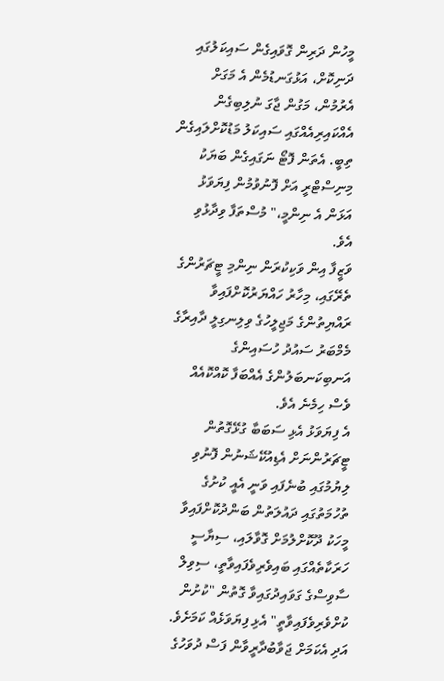މީހުން ދަރިން ގޮވައިގެން ސައިކަލުގައި ދަނިކޮށް، އަޅުގަނޑުމެން އެ މަގަށް އެރުމުން، މަގުން ޖާގަ ނުލިބިގެން އެއްކައިރިއެއްގައި ސައިކަލު މަޑުކޮށްލައިގެން ތިބީ. އެތަން ފޮޓޯ ނަގައިގެން ބަޔަކު މިނިސްޓްރީ އަށް ފޮނުވުމުން ފިޔަވަޅު އަޅަން އެ ނިންމީ،" މުސްތަފާ ވިދާޅުވި އެވެ.
ވަޒީފާ އިން ވަކިކުރަން ނިންމި ޓީޗަރުންގެ ތެރޭގައި، މިހާރު ހައްޔަރުކޮށްފައިވާ ރައްޔިތުންގެ މަޖިލީހުގެ ވިލިނގިލީ ދާއިރާގެ މެމްބަރު ސައުދު ހުސައިންގެ އަނބިކަނބަލުންގެ އެއްބަފާ ކޮއްކޮއެއް ވެސް ހިމެނެ އެވެ.
އެ ފިޔަވަޅު އެޅި ސަބަބާ ގުޅޭގޮތުން ޓީޗަރުންނަށް އެޑިއުކޭޝަނުން ފޮނުވި ލިޔުމުގައި ބުނެފައި ވަނީ އެއީ ކުށުގެ ތުހުމަތުގައި ދައުލަތުން ބަންދުކޮށްފައިވާ މީހަކު ދޫކޮށްލުމަށް ގޮވާލައި، ސިޔާސީ ހަރަކާތެއްގައި ބައިވެރިވެފައިވާތީ، ސިވިލް ސާވިސްގެ ގަވައިދުގައިވާ ގޮތުން "ކުށުން ކުށްވެރިވެފައިވާތީ" އެޅި ފިޔަވަޅެއް ކަމަށެވެ. އަދި އެކަމަށް ޖަވާބުދާރީވާން ފަސް ދުވަހުގެ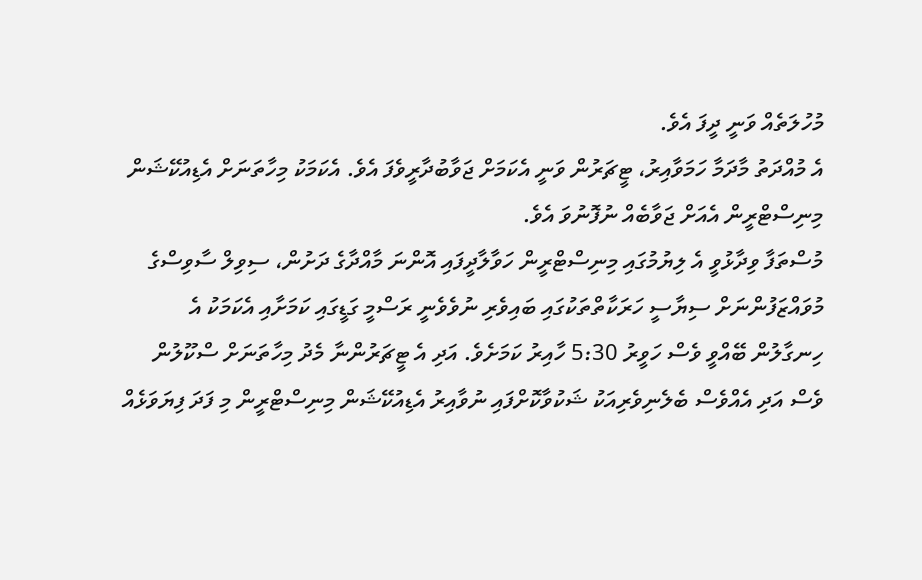މުހުލަތެއް ވަނީ ދީފަ އެވެ.
އެ މުއްދަތު މާދަމާ ހަމަވާއިރު، ޓީޗަރުން ވަނީ އެކަމަށް ޖަވާބުދާރީވެފަ އެވެ. އެކަމަކު މިހާތަނަށް އެޑިއުކޭޝަން މިނިސްޓްރީން އެއަށް ޖަވާބެއް ނުފޮނުވަ އެވެ.
މުސްތަފާ ވިދާޅުވީ އެ ލިޔުމުގައި މިނިސްޓްރީން ހަވާލާދީފައި އޮންނަ މާއްދާގެ ދަށުން، ސިވިލް ސާވިސްގެ މުވައްޒަފުންނަށް ސިޔާސީ ހަރަކާތްތަކުގައި ބައިވެރި ނުވެވެނީ ރަސްމީ ގަޑީގައި ކަމަށާއި އެކަމަކު އެ ހިނގާލުން ބޭއްވީ ވެސް ހަވީރު 5:30 ހާއިރު ކަމަށެވެ. އަދި އެ ޓީޗަރުންނާ މެދު މިހާތަނަށް ސްކޫލުން ވެސް އަދި އެއްވެސް ބެލެނިވެރިއަކު ޝަކުވާކޮށްފައި ނުވާއިރު އެޑިއުކޭޝަން މިނިސްޓްރީން މި ފަދަ ފިޔަވަޅެއް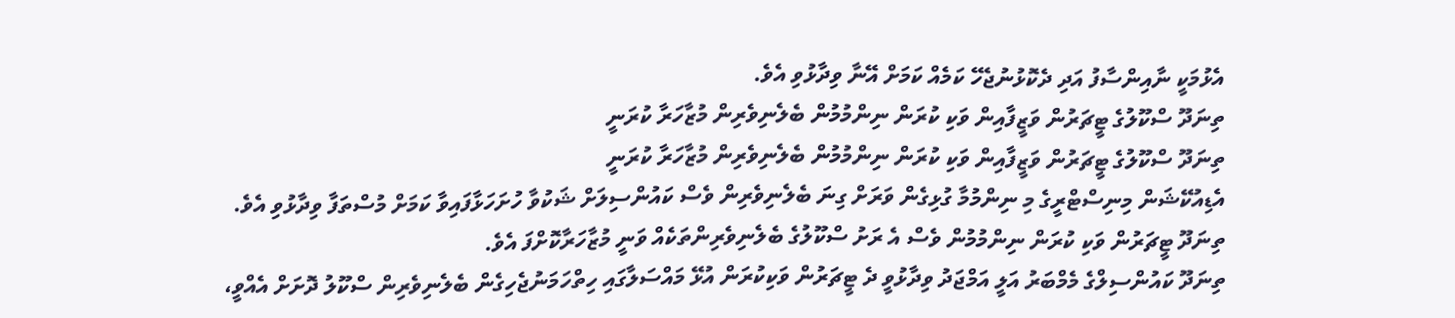އެޅުމަކީ ނާއިންސާފު އަދި ދެކޮޅުނުޖެހޭ ކަމެއް ކަމަށް އޭނާ ވިދާޅުވި އެވެ.
ތިނަދޫ ސްކޫލުގެ ޓީޗަރުން ވަޒީފާއިން ވަކި ކުރަން ނިންމުމުން ބެލެނިވެރިން މުޒާހަރާ ކުރަނީ
ތިނަދޫ ސްކޫލުގެ ޓީޗަރުން ވަޒީފާއިން ވަކި ކުރަން ނިންމުމުން ބެލެނިވެރިން މުޒާހަރާ ކުރަނީ
އެޑިއުކޭޝަން މިނިސްޓްރީގެ މި ނިންމުމާ ގުޅިގެން ވަރަށް ގިނަ ބެލެނިވެރިން ވެސް ކައުންސިލަށް ޝަކުވާ ހުށަހަޅާފައިވާ ކަމަށް މުސްތަފާ ވިދާޅުވި އެވެ.
ތިނަދޫ ޓީޗަރުން ވަކި ކުރަން ނިންމުމުން ވެސް އެ ރަށު ސްކޫލުގެ ބެލެނިވެރިންތަކެއް ވަނީ މުޒާހަރާކޮށްފަ އެވެ.
ތިނަދޫ ކައުންސިލްގެ މެމްބަރު އަލީ އަމްޖަދު ވިދާޅުވީ ދެ ޓީޗަރުން ވަކިކުރަން އުޅޭ މައްސަލާގައި ހިތްހަމަނުޖެހިގެން ބެލެނިވެރިން ސްކޫލު ދޮށަށް އެއްވީ،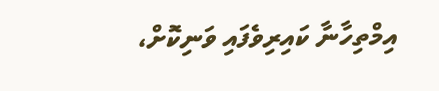އިމްތިހާނާ ކައިރިވެފައި ވަނިކޮށް،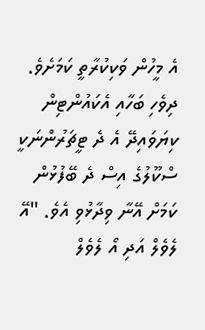އެ މީހުން ވަކިކުރާތީ ކަމަށެވެ. ދިވެހި ބަހާއި އެކައުންޓިން ކިޔަވައިދޭ އެ ދެ ޓީޗަރުންނަކީ ސްކޫލުގެ އިސް ދެ ބޭފުޅުން ކަމަށް އޭނާ ވިދާޅުވި އެވެ. "އޭ ލެވެލް އަދި އޯ ލެވެލް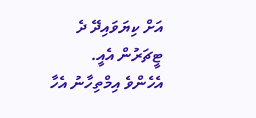އަށް ކިޔަވައިދޭ ދެ ޓީޗަރުން އެއީ. އެހެންވެ އިމްތިހާނު އެހާ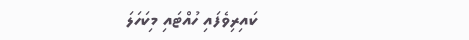ކައިރިވެފައި ހުއްޓައި މިކަހަލަ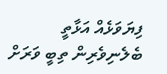ފިޔަވަޅެއް އަޅާތީ ބެލެނިވެރިން ތިބީ ވަރަށް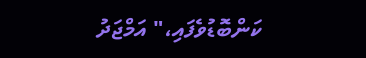ކަންބޮޑުވެފައި،" އަމްޖަދު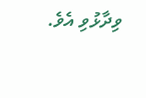ވިދާޅުވި އެވެ.